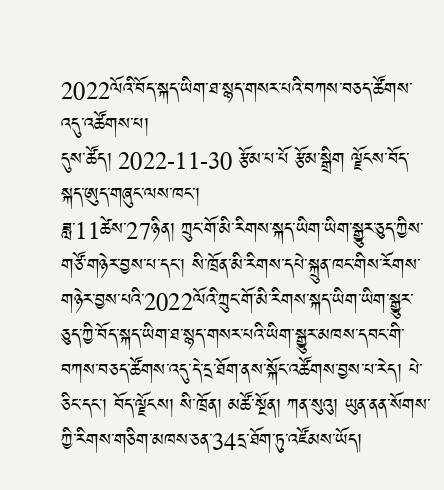2022ལོའི་བོད་སྐད་ཡིག་ཐ་སྙད་གསར་པའི་བཀས་བཅད་ཚོགས་འདུ་འཚོགས་པ།
དུས་ཚོད། 2022-11-30 རྩོམ་པ་པོ རྩོམ་སྒྲིག ལྗོངས་བོད་སྐད་ཨུད་གཞུང་ལས་ཁང་།
ཟླ་11ཚེས་27ཉིན། ཀྲུང་གོ་མི་རིགས་སྐད་ཡིག་ཡིག་སྒྱུར་ཅུད་ཀྱིས་གཙོ་གཉེར་བྱས་པ་དང་། སི་ཁྲོན་མི་རིགས་དཔེ་སྐྲུན་ཁང་གིས་རོགས་གཉེར་བྱས་པའི་2022ལོའི་ཀྲུང་གོ་མི་རིགས་སྐད་ཡིག་ཡིག་སྒྱུར་ཅུད་ཀྱི་བོད་སྐད་ཡིག་ཐ་སྙད་གསར་པའི་ཡིག་སྒྱུར་མཁས་དབང་གི་བཀས་བཅད་ཚོགས་འདུ་དེ་དྲ་ཐོག་ནས་སྐོང་འཚོགས་བྱས་པ་རེད། པེ་ཅིང་དང་། བོད་ལྗོངས། སི་ཁྲོན། མཚོ་སྔོན། ཀན་སུའུ། ཡུན་ནན་སོགས་ཀྱི་རིགས་གཅིག་མཁས་ཅན་34དྲ་ཐོག་ཏུ་འཛོམས་ཡོད།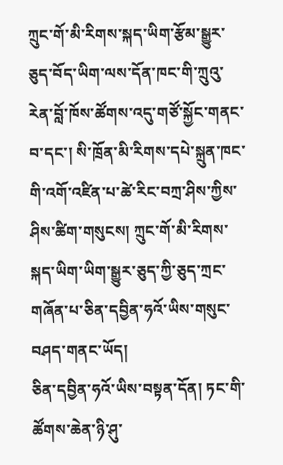ཀྲུང་གོ་མི་རིགས་སྐད་ཡིག་རྩོམ་སྒྱུར་ཅུད་བོད་ཡིག་ལས་དོན་ཁང་གི་ཀྲུའུ་རེན་བློ་ཁོས་ཚོགས་འདུ་གཙོ་སྐྱོང་གནང་བ་དང་། སི་ཁྲོན་མི་རིགས་དཔེ་སྐྲུན་ཁང་གི་འགོ་འཛིན་པ་ཚེ་རིང་བཀྲ་ཤིས་ཀྱིས་ཤིས་ཚིག་གསུངས། ཀྲུང་གོ་མི་རིགས་སྐད་ཡིག་ཡིག་སྒྱུར་ཅུད་ཀྱི་ཅུད་ཀྲང་གཞོན་པ་ཅིན་དབྱིན་ཧའོ་ཡིས་གསུང་བཤད་གནང་ཡོད།
ཅིན་དབྱིན་ཧའོ་ཡིས་བསྟན་དོན། ཏང་གི་ཚོགས་ཆེན་ཉི་ཤུ་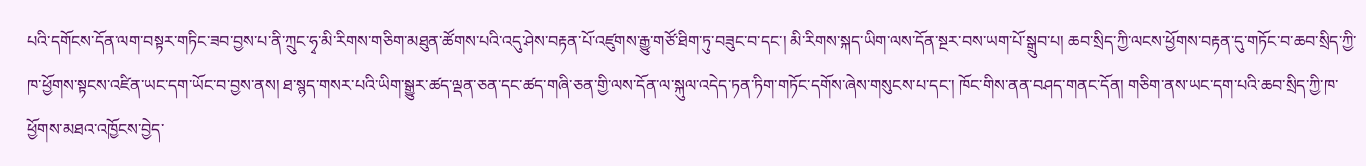པའི་དགོངས་དོན་ལག་བསྟར་གཏིང་ཟབ་བྱས་པ་ནི་ཀྲུང་ཧྭ་མི་རིགས་གཅིག་མཐུན་ཚོགས་པའི་འདུ་ཤེས་བརྟན་པོ་འཛུགས་རྒྱུ་གཙོ་ཐིག་ཏུ་བཟུང་བ་དང་། མི་རིགས་སྐད་ཡིག་ལས་དོན་སྔར་བས་ཡག་པོ་སྒྲུབ་པ། ཆབ་སྲིད་ཀྱི་ལངས་ཕྱོགས་བརྟན་དུ་གཏོང་བ་ཆབ་སྲིད་ཀྱི་ཁ་ཕྱོགས་སྟངས་འཛིན་ཡང་དག་ཡོང་བ་བྱས་ནས། ཐ་སྙད་གསར་པའི་ཡིག་སྒྱུར་ཚད་ལྡན་ཅན་དང་ཚད་གཞི་ཅན་གྱི་ལས་དོན་ལ་སྐུལ་འདེད་ཏན་ཏིག་གཏོང་དགོས་ཞེས་གསུངས་པ་དང་། ཁོང་གིས་ནན་བཤད་གནང་དོན། གཅིག་ནས་ཡང་དག་པའི་ཆབ་སྲིད་ཀྱི་ཁ་ཕྱོགས་མཐའ་འཁྱོངས་བྱེད་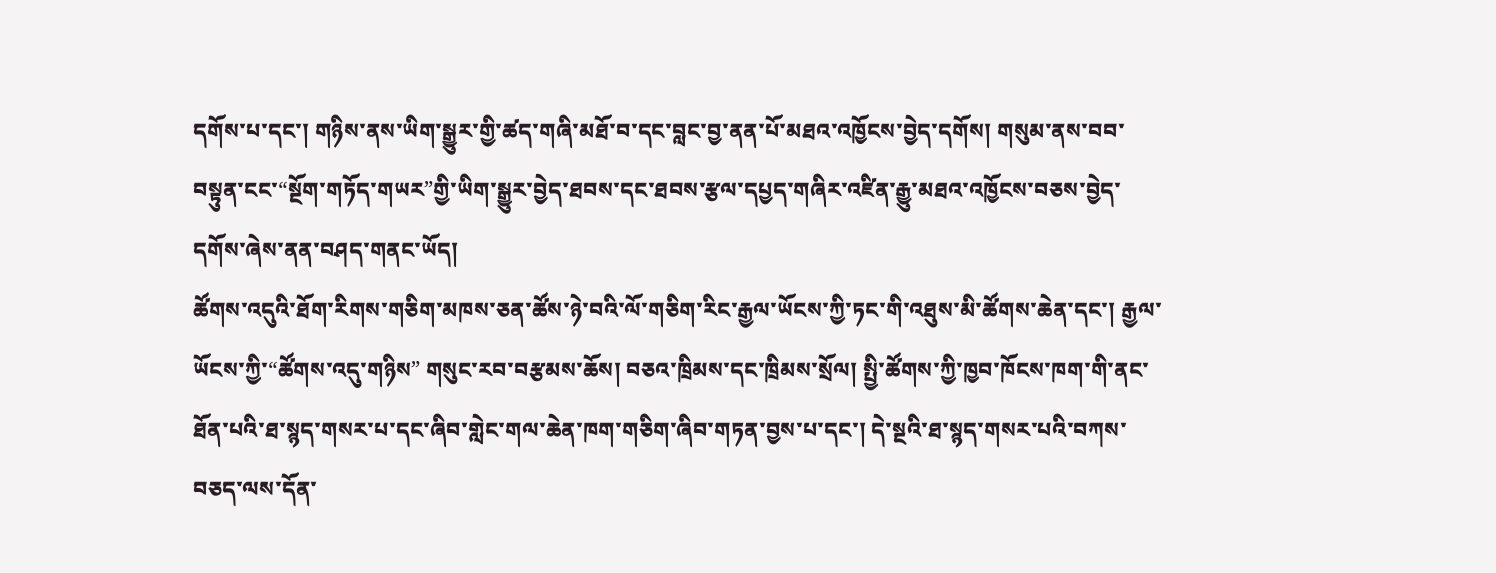དགོས་པ་དང་། གཉིས་ནས་ཡིག་སྒྱུར་གྱི་ཚད་གཞི་མཐོ་བ་དང་བླང་བྱ་ནན་པོ་མཐའ་འཁྱོངས་བྱེད་དགོས། གསུམ་ནས་བབ་བསྟུན་ངང་“སྔོག་གཏོད་གཡར”གྱི་ཡིག་སྒྱུར་བྱེད་ཐབས་དང་ཐབས་རྩལ་དཔྱད་གཞིར་འཛིན་རྒྱུ་མཐའ་འཁྱོངས་བཅས་བྱེད་དགོས་ཞེས་ནན་བཤད་གནང་ཡོད།
ཚོགས་འདུའི་ཐོག་རིགས་གཅིག་མཁས་ཅན་ཚོས་ཉེ་བའི་ལོ་གཅིག་རིང་རྒྱལ་ཡོངས་ཀྱི་ཏང་གི་འཐུས་མི་ཚོགས་ཆེན་དང་། རྒྱལ་ཡོངས་ཀྱི་“ཚོགས་འདུ་གཉིས” གསུང་རབ་བརྩམས་ཆོས། བཅའ་ཁྲིམས་དང་ཁྲིམས་སྲོལ། སྤྱི་ཚོགས་ཀྱི་ཁྱབ་ཁོངས་ཁག་གི་ནང་ཐོན་པའི་ཐ་སྙད་གསར་པ་དང་ཞིབ་གླེང་གལ་ཆེན་ཁག་གཅིག་ཞིབ་གཏན་བྱས་པ་དང་། དེ་སྔའི་ཐ་སྙད་གསར་པའི་བཀས་བཅད་ལས་དོན་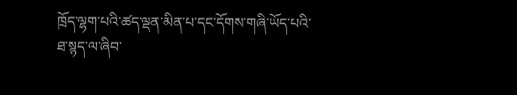ཁྲོད་ལྷག་པའི་ཚད་ལྡན་མིན་པ་དང་དོགས་གཞི་ཡོད་པའི་ཐ་སྙད་ལ་ཞིབ་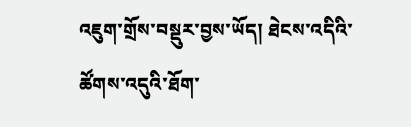འཇུག་གྲོས་བསྡུར་བྱས་ཡོད། ཐེངས་འདིའི་ཚོགས་འདུའི་ཐོག་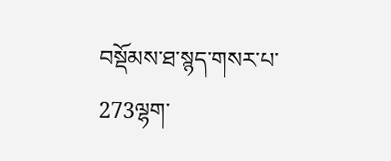བསྡོམས་ཐ་སྙད་གསར་པ་273ལྷག་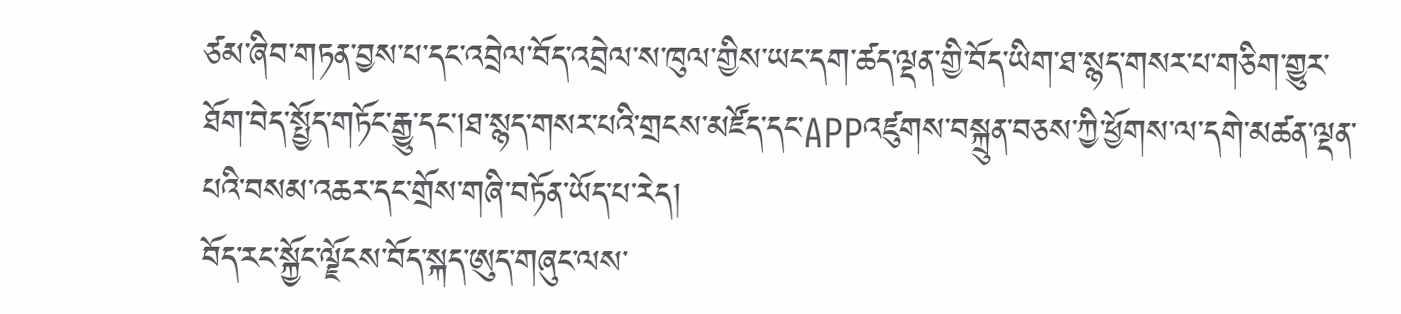ཙམ་ཞིབ་གཏན་བྱས་པ་དང་འབྲེལ་བོད་འབྲེལ་ས་ཁུལ་གྱིས་ཡང་དག་ཚད་ལྡན་གྱི་བོད་ཡིག་ཐ་སྙད་གསར་པ་གཅིག་གྱུར་ཐོག་བེད་སྤྱོད་གཏོང་རྒྱུ་དང་།ཐ་སྙད་གསར་པའི་གྲངས་མཛོད་དང་APPའཛུགས་བསྐྲུན་བཅས་ཀྱི་ཕྱོགས་ལ་དགེ་མཚན་ལྡན་པའི་བསམ་འཆར་དང་གྲོས་གཞི་བཏོན་ཡོད་པ་རེད།
བོད་རང་སྐྱོང་ལྗོངས་བོད་སྐད་ཨུད་གཞུང་ལས་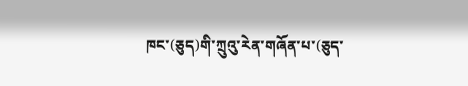ཁང་(ཅུད)གི་ཀྲུའུ་རེན་གཞོན་པ་(ཅུད་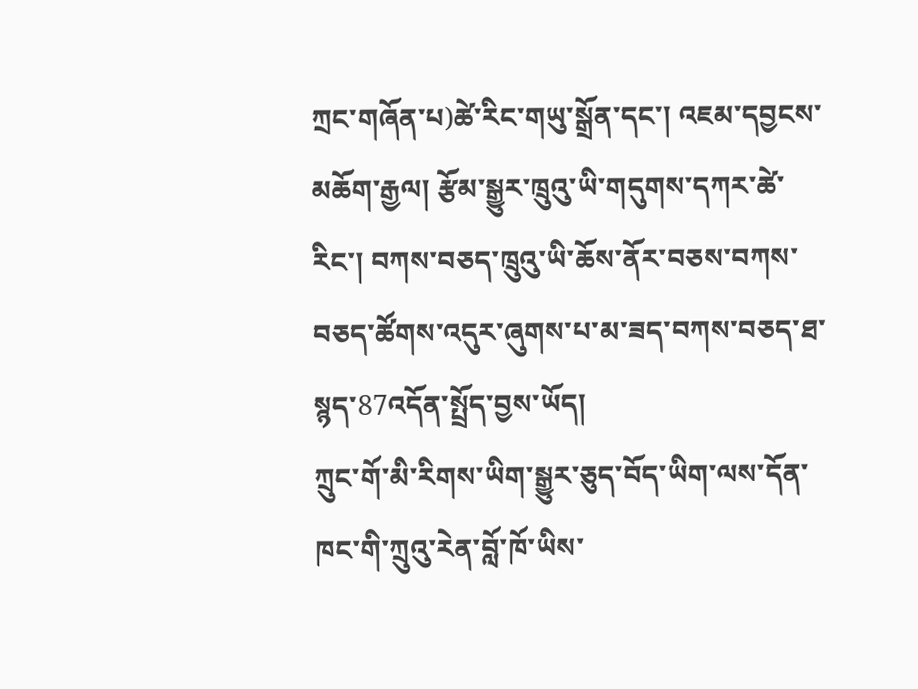ཀྲང་གཞོན་པ)ཚེ་རིང་གཡུ་སྒྲོན་དང་། འཇམ་དབྱངས་མཆོག་རྒྱལ། རྩོམ་སྒྱུར་ཁྲུའུ་ཡི་གདུགས་དཀར་ཚེ་རིང་། བཀས་བཅད་ཁྲུའུ་ཡི་ཆོས་ནོར་བཅས་བཀས་བཅད་ཚོགས་འདུར་ཞུགས་པ་མ་ཟད་བཀས་བཅད་ཐ་སྙད་87འདོན་སྤྲོད་བྱས་ཡོད།
ཀྲུང་གོ་མི་རིགས་ཡིག་སྒྱུར་ཅུད་བོད་ཡིག་ལས་དོན་ཁང་གི་ཀྲུའུ་རེན་བློ་ཁོ་ཡིས་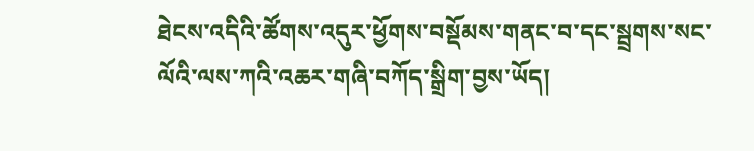ཐེངས་འདིའི་ཚོགས་འདུར་ཕྱོགས་བསྡོམས་གནང་བ་དང་སྦྲགས་སང་ལོའི་ལས་ཀའི་འཆར་གཞི་བཀོད་སྒྲིག་བྱས་ཡོད།